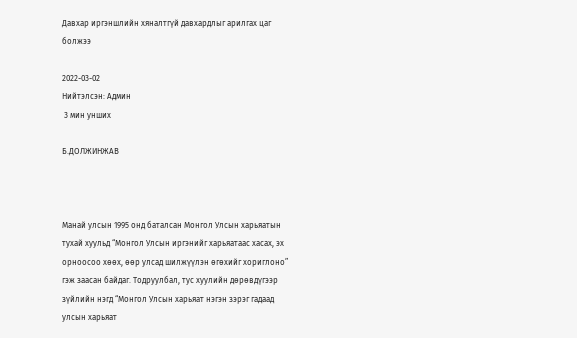Давхар иргэншлийн хяналтгүй давхардлыг арилгах цаг болжээ

2022-03-02
Нийтэлсэн: Админ
 3 мин унших

Б.ДОЛЖИНЖАВ



Манай улсын 1995 онд баталсан Монгол Улсын харьяатын тухай хуульд “Монгол Улсын иргэнийг харьяатаас хасах, эх орноосоо хөөх, өөр улсад шилжүүлэн өгөхийг хориглоно” гэж заасан байдаг. Тодруулбал, тус хуулийн дөрөвдүгээр зүйлийн нэгд “Монгол Улсын харьяат нэгэн зэрэг гадаад улсын харьяат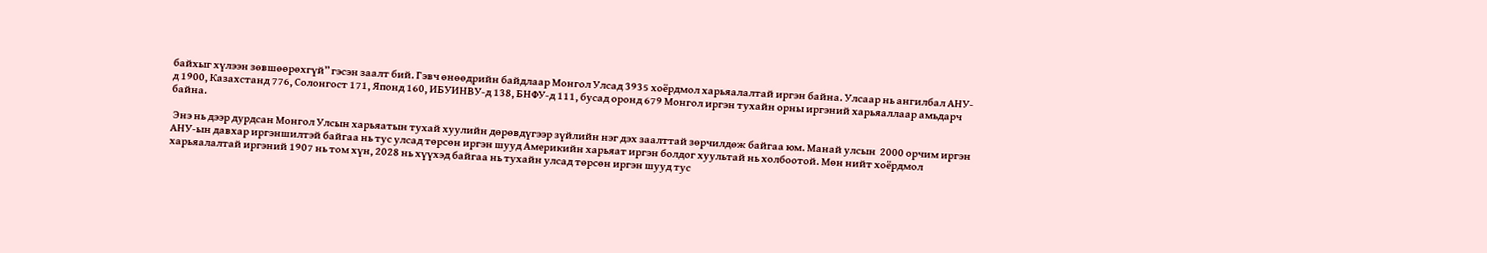байхыг хүлээн зөвшөөрөхгүй” гэсэн заалт бий. Гэвч өнөөдрийн байдлаар Монгол Улсад 3935 хоёрдмол харьяалалтай иргэн байна. Улсаар нь ангилбал АНУ-д 1900, Казахстанд 776, Солонгост 171, Японд 160, ИБУИНВУ-д 138, БНФУ-д 111, бусад оронд 679 Монгол иргэн тухайн орны иргэний харьяаллаар амьдарч байна.

 Энэ нь дээр дурдсан Монгол Улсын харьяатын тухай хуулийн дөрөвдүгээр зүйлийн нэг дэх заалттай зөрчилдөж байгаа юм. Манай улсын  2000 орчим иргэн АНУ-ын давхар иргэншилтэй байгаа нь тус улсад төрсөн иргэн шууд Америкийн харьяат иргэн болдог хуультай нь холбоотой. Мөн нийт хоёрдмол харьяалалтай иргэний 1907 нь том хүн, 2028 нь хүүхэд байгаа нь тухайн улсад төрсөн иргэн шууд тус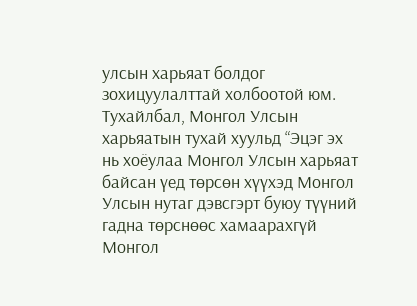улсын харьяат болдог зохицуулалттай холбоотой юм. Тухайлбал, Монгол Улсын харьяатын тухай хуульд “Эцэг эх нь хоёулаа Монгол Улсын харьяат байсан үед төрсөн хүүхэд Монгол Улсын нутаг дэвсгэрт буюу түүний гадна төрснөөс хамаарахгүй Монгол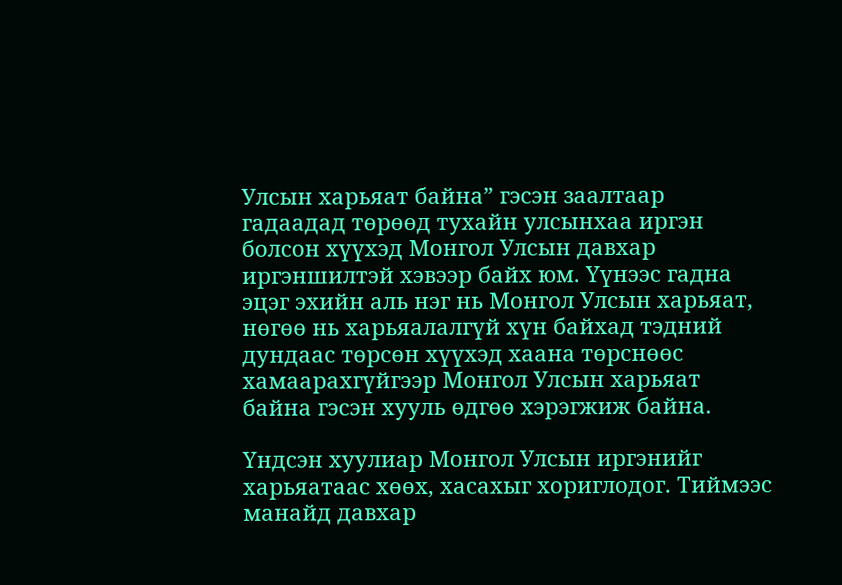Улсын харьяат байна” гэсэн заалтаар гадаадад төрөөд тухайн улсынхаа иргэн болсон хүүхэд Монгол Улсын давхар иргэншилтэй хэвээр байх юм. Үүнээс гадна эцэг эхийн аль нэг нь Монгол Улсын харьяат, нөгөө нь харьяалалгүй хүн байхад тэдний дундаас төрсөн хүүхэд хаана төрснөөс хамаарахгүйгээр Монгол Улсын харьяат байна гэсэн хууль өдгөө хэрэгжиж байна.

Үндсэн хуулиар Монгол Улсын иргэнийг харьяатаас хөөх, хасахыг хориглодог. Тиймээс манайд давхар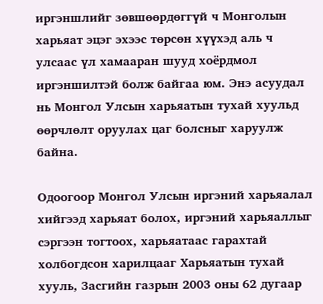иргэншлийг зөвшөөрдөггүй ч Монголын харьяат эцэг эхээс төрсөн хүүхэд аль ч улсаас үл хамааран шууд хоёрдмол иргэншилтэй болж байгаа юм. Энэ асуудал нь Монгол Улсын харьяатын тухай хуульд өөрчлөлт оруулах цаг болсныг харуулж байна.

Одоогоор Монгол Улсын иргэний харьяалал хийгээд харьяат болох, иргэний харьяаллыг сэргээн тогтоох, харьяатаас гарахтай холбогдсон харилцааг Харьяатын тухай хууль, Засгийн газрын 2003 оны 62 дугаар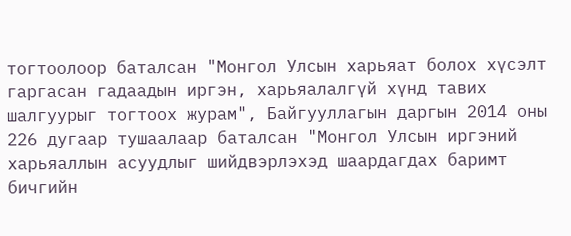тогтоолоор баталсан "Монгол Улсын харьяат болох хүсэлт гаргасан гадаадын иргэн, харьяалалгүй хүнд тавих шалгуурыг тогтоох журам", Байгууллагын даргын 2014 оны 226 дугаар тушаалаар баталсан "Монгол Улсын иргэний харьяаллын асуудлыг шийдвэрлэхэд шаардагдах баримт бичгийн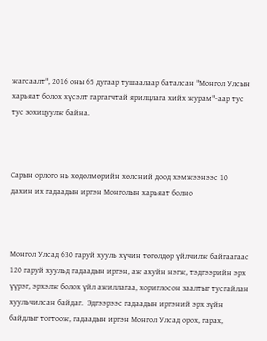жагсаалт", 2016 оны 65 дугаар тушаалаар баталсан "Монгол Улсын харьяат болох хүсэлт гаргагчтай ярилцлага хийх журам"-аар тус тус зохицуулж байна.



Сарын орлого нь хөдөлмөрийн хөлсний доод хэмжээнээс 10 дахин их гадаадын иргэн Монголын харьяат болно



Монгол Улсад 630 гаруй хууль хүчин төгөлдөр үйлчилж байгаагаас 120 гаруй хуульд гадаадын иргэн, аж ахуйн нэгж, тэдгээрийн эрх үүрэг, эрхэлж болох үйл ажиллагаа, хориглосон заалтыг тусгайлан хуульчилсан байдаг.  Эдгээрээс гадаадын иргэний эрх зүйн байдлыг тогтоож, гадаадын иргэн Монгол Улсад орох, гарах,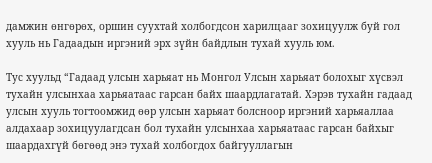дамжин өнгөрөх, оршин суухтай холбогдсон харилцааг зохицуулж буй гол хууль нь Гадаадын иргэний эрх зүйн байдлын тухай хууль юм.

Тус хуульд “Гадаад улсын харьяат нь Монгол Улсын харьяат болохыг хүсвэл тухайн улсынхаа харьяатаас гарсан байх шаардлагатай. Хэрэв тухайн гадаад улсын хууль тогтоомжид өөр улсын харьяат болсноор иргэний харьяаллаа алдахаар зохицуулагдсан бол тухайн улсынхаа харьяатаас гарсан байхыг шаардахгүй бөгөөд энэ тухай холбогдох байгууллагын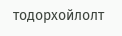тодорхойлолт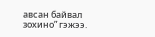авсан байвал зохино” гэжээ.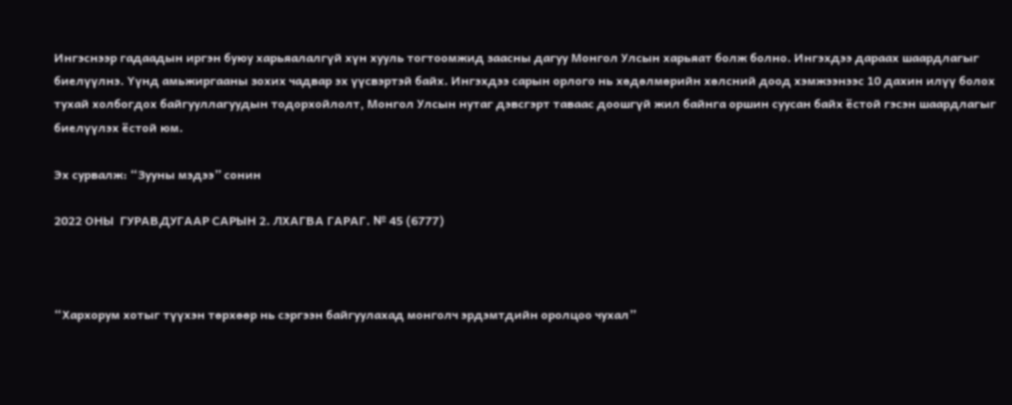Ингэснээр гадаадын иргэн буюу харьяалалгүй хүн хууль тогтоомжид заасны дагуу Монгол Улсын харьяат болж болно. Ингэхдээ дараах шаардлагыг биелүүлнэ. Үүнд амьжиргааны зохих чадвар эх үүсвэртэй байх. Ингэхдээ сарын орлого нь хөдөлмөрийн хөлсний доод хэмжээнээс 10 дахин илүү болох тухай холбогдох байгууллагуудын тодорхойлолт, Монгол Улсын нутаг дэвсгэрт таваас доошгүй жил байнга оршин суусан байх ёстой гэсэн шаардлагыг биелүүлэх ёстой юм.

Эх сурвалж: “Зууны мэдээ” сонин

2022 ОНЫ  ГУРАВДУГААР САРЫН 2. ЛХАГВА ГАРАГ. № 45 (6777)



“Хархорум хотыг түүхэн төрхөөр нь сэргээн байгуулахад монголч эрдэмтдийн оролцоо чухал”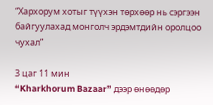“Хархорум хотыг түүхэн төрхөөр нь сэргээн байгуулахад монголч эрдэмтдийн оролцоо чухал”

3 цаг 11 мин
“Kharkhorum Bazaar” дээр өнөөдөр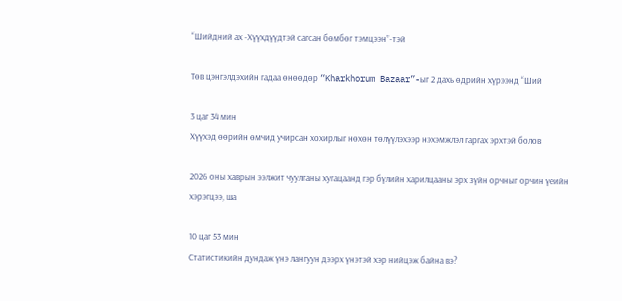“Шийдний ах -Хүүхдүүдтэй сагсан бөмбөг тэмцээн”-тэй

Төв цэнгэлдэхийн гадаа өнөөдөр “Kharkhorum Bazaar”-ыг 2 дахь өдрийн хүрээнд “Ший

3 цаг 34 мин
Хүүхэд өөрийн өмчид учирсан хохирлыг нөхөн төлүүлэхээр нэхэмжлэл гаргах эрхтэй болов

2026 оны хаврын ээлжит чуулганы хугацаанд гэр бүлийн харилцааны эрх зүйн орчныг орчин үеийн хэрэгцээ, ша

10 цаг 53 мин
Статистикийн дундаж үнэ лангуун дээрх үнэтэй хэр нийцэж байна вэ?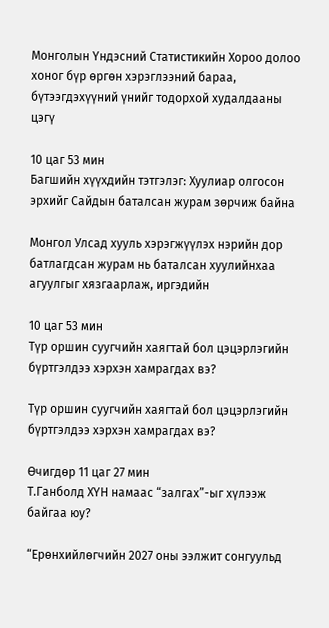Монголын Үндэсний Статистикийн Хороо долоо хоног бүр өргөн хэрэглээний бараа, бүтээгдэхүүний үнийг тодорхой худалдааны цэгү

10 цаг 53 мин
Багшийн хүүхдийн тэтгэлэг: Хуулиар олгосон эрхийг Сайдын баталсан журам зөрчиж байна

Монгол Улсад хууль хэрэгжүүлэх нэрийн дор батлагдсан журам нь баталсан хуулийнхаа агуулгыг хязгаарлаж, иргэдийн

10 цаг 53 мин
Түр оршин суугчийн хаягтай бол цэцэрлэгийн бүртгэлдээ хэрхэн хамрагдах вэ?

Түр оршин суугчийн хаягтай бол цэцэрлэгийн бүртгэлдээ хэрхэн хамрагдах вэ?

Өчигдөр 11 цаг 27 мин
Т.Ганболд ХҮН намаас “залгах”-ыг хүлээж байгаа юу?

“Ерөнхийлөгчийн 2027 оны ээлжит сонгуульд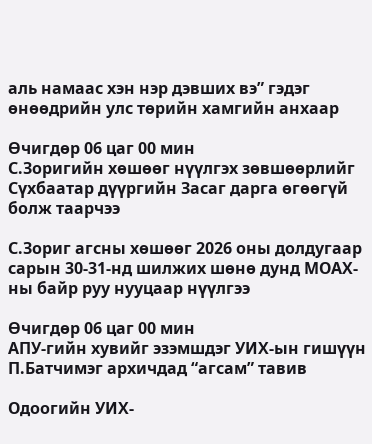аль намаас хэн нэр дэвших вэ” гэдэг өнөөдрийн улс төрийн хамгийн анхаар

Өчигдөр 06 цаг 00 мин
С.Зоригийн хөшөөг нүүлгэх зөвшөөрлийг Сүхбаатар дүүргийн Засаг дарга өгөөгүй болж таарчээ

С.Зориг агсны хөшөөг 2026 оны долдугаар сарын 30-31-нд шилжих шөнө дунд МОАХ-ны байр руу нууцаар нүүлгээ

Өчигдөр 06 цаг 00 мин
АПУ-гийн хувийг эзэмшдэг УИХ-ын гишүүн П.Батчимэг архичдад “агсам” тавив

Одоогийн УИХ-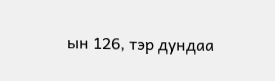ын 126, тэр дундаа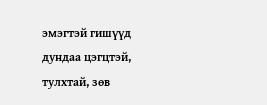эмэгтэй гишүүд дундаа цэгцтэй, тулхтай, зөв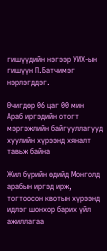гишүүдийн нэгээр УИХ-ын гишүүн П.Батчимэг нэрлэгддэг.

Өчигдөр 06 цаг 00 мин
Араб иргэдийн отогт мэргэжлийн байгууллагууд хуулийн хүрээнд хяналт тавьж байна

Жил бүрийн өдийд Монголд арабын иргэд ирж, тогтоосон квотын хүрээнд идлэг шонхор барих үйл ажиллагаа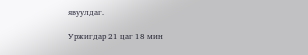явуулдаг.

Уржигдар 21 цаг 18 мин